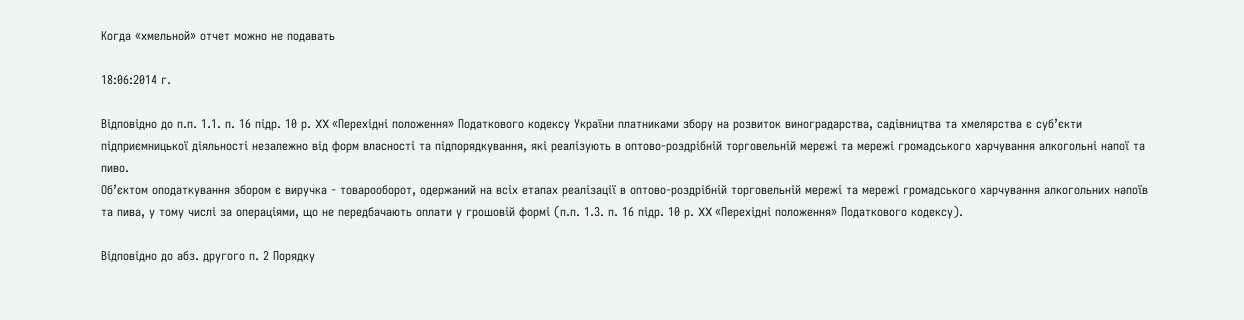Когда «хмельной» отчет можно не подавать

18:06:2014 г.

Відповідно до п.п. 1.1. п. 16 підр. 10 р. XX «Перехідні положення» Податкового кодексу України платниками збору на розвиток виноградарства, садівництва та хмелярства є суб’єкти підприємницької діяльності незалежно від форм власності та підпорядкування, які реалізують в оптово-роздрібній торговельній мережі та мережі громадського харчування алкогольні напої та пиво.
Об’єктом оподаткування збором є виручка - товарооборот, одержаний на всіх етапах реалізації в оптово-роздрібній торговельній мережі та мережі громадського харчування алкогольних напоїв та пива, у тому числі за операціями, що не передбачають оплати у грошовій формі (п.п. 1.3. п. 16 підр. 10 р. XX «Перехідні положення» Податкового кодексу).

Відповідно до абз. другого п. 2 Порядку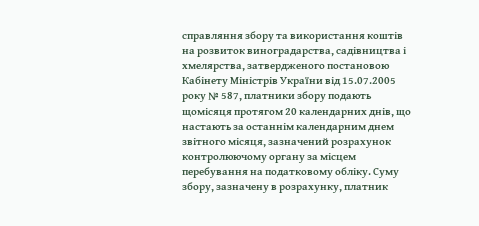справляння збору та використання коштів на розвиток виноградарства, садівництва і хмелярства, затвердженого постановою Кабінету Міністрів України від 15.07.2005 року № 587, платники збору подають щомісяця протягом 20 календарних днів, що настають за останнім календарним днем звітного місяця, зазначений розрахунок контролюючому органу за місцем перебування на податковому обліку. Суму збору, зазначену в розрахунку, платник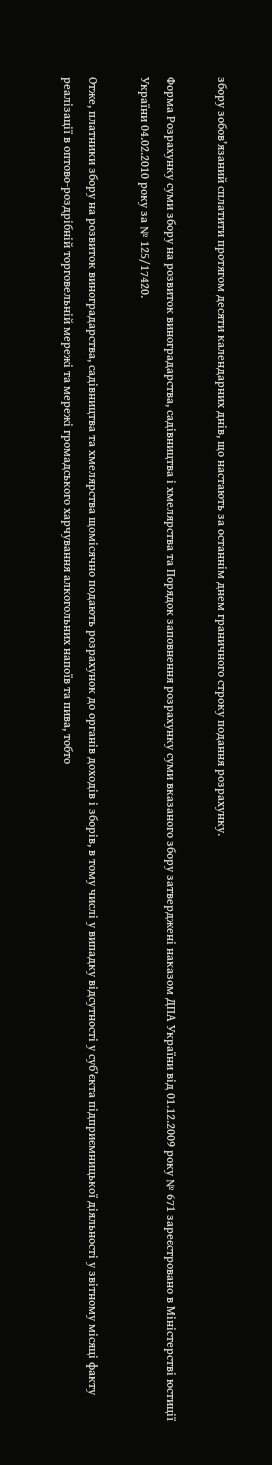збору зобов’язаний сплатити протягом десяти календарних днів, що настають за останнім днем граничного строку подання розрахунку.

Форма Розрахунку суми збору на розвиток виноградарства, садівництва і хмелярства та Порядок заповнення розрахунку суми вказаного збору затверджені наказом ДПА України від 01.12.2009 року № 671 зареєстровано в Міністерстві юстиції України 04.02.2010 року за № 125/17420.

Отже, платники збору на розвиток виноградарства, садівництва та хмелярства щомісячно подають розрахунок до органів доходів і зборів, в тому числі у випадку відсутності у суб’єкта підприємницької діяльності у звітному місяці факту реалізації в оптово-роздрібній торговельній мережі та мережі громадського харчування алкогольних напоїв та пива, тобто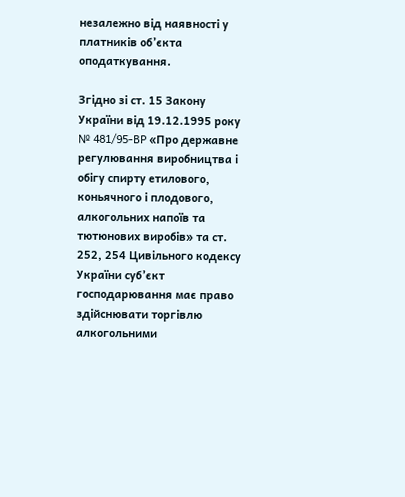незалежно від наявності у платників об’єкта оподаткування.

Згідно зі ст. 15 Закону України від 19.12.1995 року № 481/95-BP «Про державне регулювання виробництва і обігу спирту етилового, коньячного і плодового, алкогольних напоїв та тютюнових виробів» та ст. 252, 254 Цивільного кодексу України суб’єкт господарювання має право здійснювати торгівлю алкогольними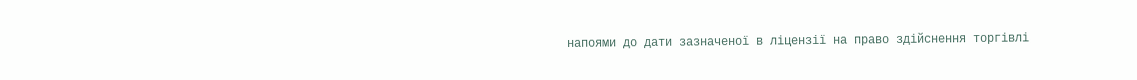напоями до дати зазначеної в ліцензії на право здійснення торгівлі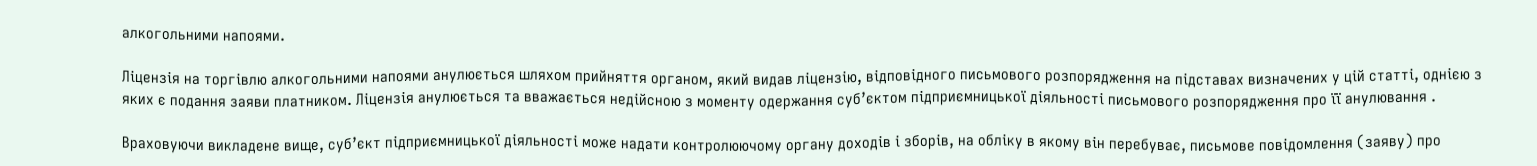алкогольними напоями.

Ліцензія на торгівлю алкогольними напоями анулюється шляхом прийняття органом, який видав ліцензію, відповідного письмового розпорядження на підставах визначених у цій статті, однією з яких є подання заяви платником. Ліцензія анулюється та вважається недійсною з моменту одержання суб’єктом підприємницької діяльності письмового розпорядження про її анулювання .

Враховуючи викладене вище, суб’єкт підприємницької діяльності може надати контролюючому органу доходів і зборів, на обліку в якому він перебуває, письмове повідомлення (заяву) про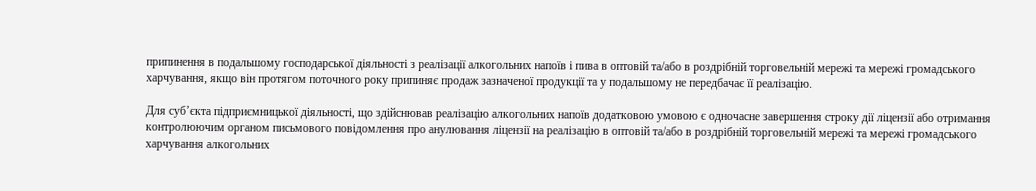припинення в подальшому господарської діяльності з реалізації алкогольних напоїв і пива в оптовій та/або в роздрібній торговельній мережі та мережі громадського харчування, якщо він протягом поточного року припиняє продаж зазначеної продукції та у подальшому не передбачає її реалізацію.

Для суб’єкта підприємницької діяльності, що здійснював реалізацію алкогольних напоїв додатковою умовою є одночасне завершення строку дії ліцензії або отримання  контролюючим органом письмового повідомлення про анулювання ліцензії на реалізацію в оптовій та/або в роздрібній торговельній мережі та мережі громадського харчування алкогольних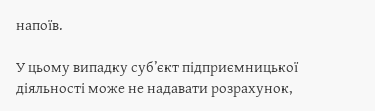напоїв.

У цьому випадку суб’єкт підприємницької діяльності може не надавати розрахунок,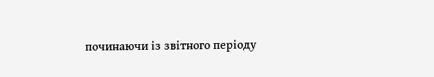починаючи із звітного періоду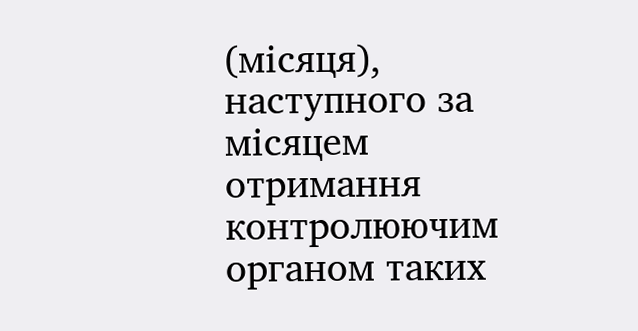(місяця), наступного за місяцем отримання контролюючим органом таких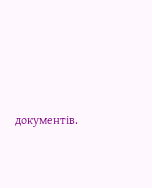документів.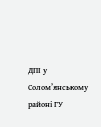ДПІ у Солом’янському районі ГУ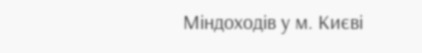Міндоходів у м. Києві